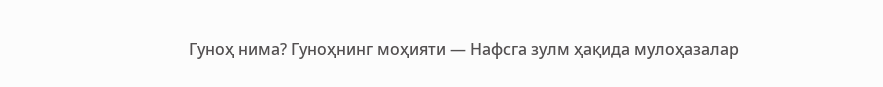Гуноҳ нима? Гуноҳнинг моҳияти — Нафсга зулм ҳақида мулоҳазалар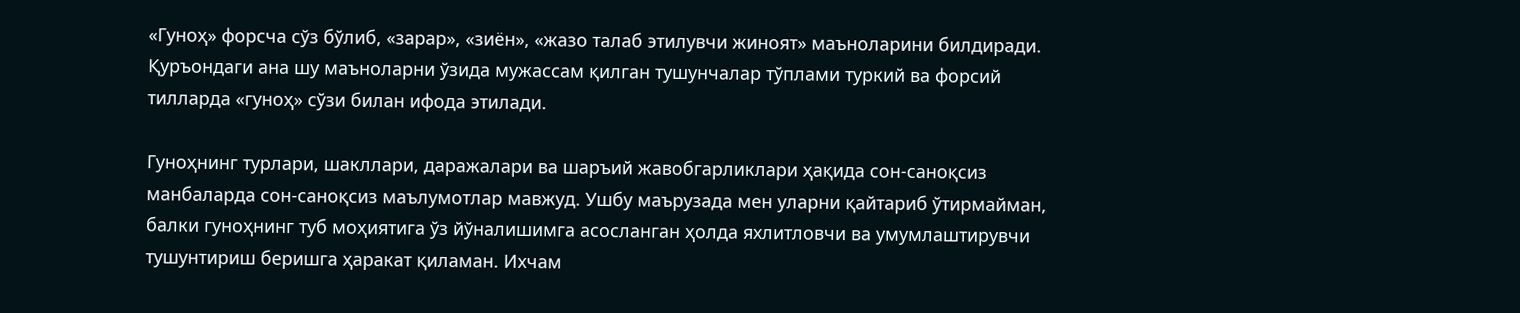«Гуноҳ» форсча сўз бўлиб, «зарар», «зиён», «жазо талаб этилувчи жиноят» маъноларини билдиради. Қуръондаги ана шу маъноларни ўзида мужассам қилган тушунчалар тўплами туркий ва форсий тилларда «гуноҳ» сўзи билан ифода этилади.

Гуноҳнинг турлари, шакллари, даражалари ва шаръий жавобгарликлари ҳақида сон-саноқсиз манбаларда сон-саноқсиз маълумотлар мавжуд. Ушбу маърузада мен уларни қайтариб ўтирмайман, балки гуноҳнинг туб моҳиятига ўз йўналишимга асосланган ҳолда яхлитловчи ва умумлаштирувчи тушунтириш беришга ҳаракат қиламан. Ихчам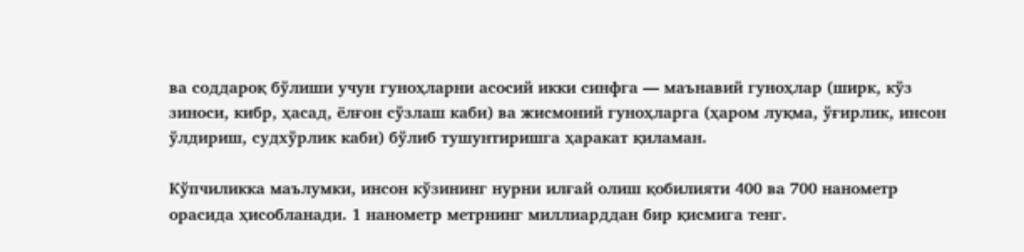ва соддароқ бўлиши учун гуноҳларни асосий икки синфга — маънавий гуноҳлар (ширк, кўз зиноси, кибр, ҳасад, ёлғон сўзлаш каби) ва жисмоний гуноҳларга (ҳаром луқма, ўғирлик, инсон ўлдириш, судхўрлик каби) бўлиб тушунтиришга ҳаракат қиламан.

Кўпчиликка маълумки, инсон кўзининг нурни илғай олиш қобилияти 400 ва 700 нанометр орасида ҳисобланади. 1 нанометр метрнинг миллиарддан бир қисмига тенг.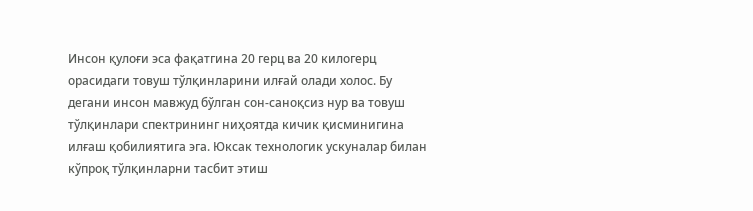Инсон қулоғи эса фақатгина 20 герц ва 20 килогерц орасидаги товуш тўлқинларини илғай олади холос. Бу дегани инсон мавжуд бўлган сон-саноқсиз нур ва товуш тўлқинлари спектрининг ниҳоятда кичик қисминигина илғаш қобилиятига эга. Юксак технологик ускуналар билан кўпроқ тўлқинларни тасбит этиш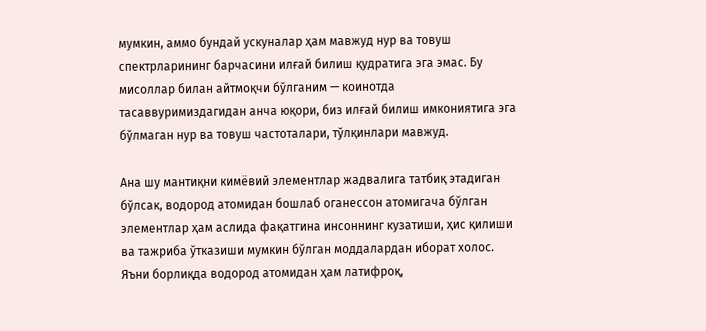мумкин, аммо бундай ускуналар ҳам мавжуд нур ва товуш спектрларининг барчасини илғай билиш қудратига эга эмас. Бу мисоллар билан айтмоқчи бўлганим — коинотда тасаввуримиздагидан анча юқори, биз илғай билиш имкониятига эга бўлмаган нур ва товуш частоталари, тўлқинлари мавжуд.

Ана шу мантиқни кимёвий элементлар жадвалига татбиқ этадиган бўлсак, водород атомидан бошлаб оганессон атомигача бўлган элементлар ҳам аслида фақатгина инсоннинг кузатиши, ҳис қилиши ва тажриба ўтказиши мумкин бўлган моддалардан иборат холос. Яъни борлиқда водород атомидан ҳам латифроқ,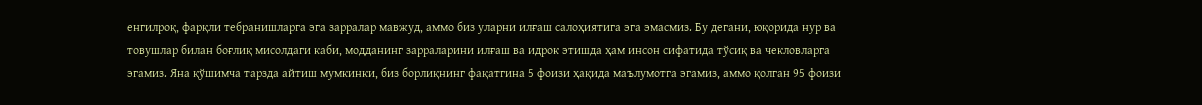енгилроқ, фарқли тебранишларга эга зарралар мавжуд, аммо биз уларни илғаш салоҳиятига эга эмасмиз. Бу дегани, юқорида нур ва товушлар билан боғлиқ мисолдаги каби, модданинг зарраларини илғаш ва идрок этишда ҳам инсон сифатида тўсиқ ва чекловларга эгамиз. Яна қўшимча тарзда айтиш мумкинки, биз борлиқнинг фақатгина 5 фоизи ҳақида маълумотга эгамиз, аммо қолган 95 фоизи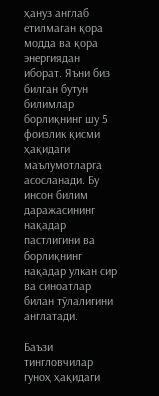ҳануз англаб етилмаган қора модда ва қора энергиядан иборат. Яъни биз билган бутун билимлар борлиқнинг шу 5 фоизлик қисми ҳақидаги маълумотларга асосланади. Бу инсон билим даражасининг нақадар пастлигини ва борлиқнинг нақадар улкан сир ва синоатлар билан тўлалигини англатади.

Баъзи тингловчилар гуноҳ ҳақидаги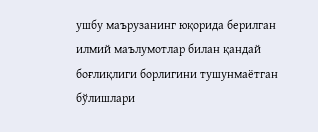ушбу маърузанинг юқорида берилган илмий маълумотлар билан қандай боғлиқлиги борлигини тушунмаётган бўлишлари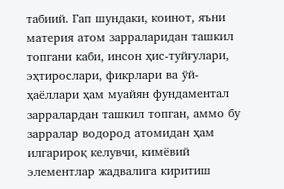табиий. Гап шундаки, коинот, яъни материя атом зарраларидан ташкил топгани каби, инсон ҳис-туйғулари, эҳтирослари, фикрлари ва ўй-ҳаёллари ҳам муайян фундаментал зарралардан ташкил топган, аммо бу зарралар водород атомидан ҳам илгарироқ келувчи, кимёвий элементлар жадвалига киритиш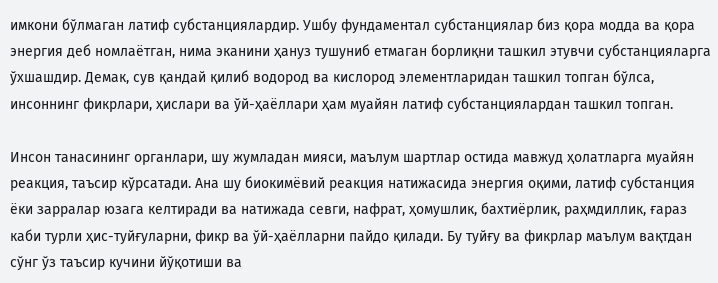имкони бўлмаган латиф субстанциялардир. Ушбу фундаментал субстанциялар биз қора модда ва қора энергия деб номлаётган, нима эканини ҳануз тушуниб етмаган борлиқни ташкил этувчи субстанцияларга ўхшашдир. Демак, сув қандай қилиб водород ва кислород элементларидан ташкил топган бўлса, инсоннинг фикрлари, ҳислари ва ўй-ҳаёллари ҳам муайян латиф субстанциялардан ташкил топган.

Инсон танасининг органлари, шу жумладан мияси, маълум шартлар остида мавжуд ҳолатларга муайян реакция, таъсир кўрсатади. Ана шу биокимёвий реакция натижасида энергия оқими, латиф субстанция ёки зарралар юзага келтиради ва натижада севги, нафрат, ҳомушлик, бахтиёрлик, раҳмдиллик, ғараз каби турли ҳис-туйғуларни, фикр ва ўй-ҳаёлларни пайдо қилади. Бу туйғу ва фикрлар маълум вақтдан сўнг ўз таъсир кучини йўқотиши ва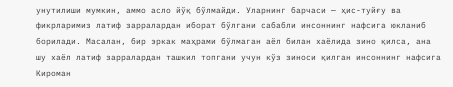унутилиши мумкин, аммо асло йўқ бўлмайди. Уларнинг барчаси — ҳис-туйғу ва фикрларимиз латиф зарралардан иборат бўлгани сабабли инсоннинг нафсига юкланиб борилади. Масалан, бир эркак маҳрами бўлмаган аёл билан хаёлида зино қилса, ана шу хаёл латиф зарралардан ташкил топгани учун кўз зиноси қилган инсоннинг нафсига Кироман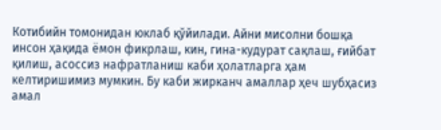Котибийн томонидан юклаб қўйилади. Айни мисолни бошқа инсон ҳақида ёмон фикрлаш, кин, гина-кудурат сақлаш, ғийбат қилиш, асоссиз нафратланиш каби ҳолатларга ҳам келтиришимиз мумкин. Бу каби жирканч амаллар ҳеч шубҳасиз амал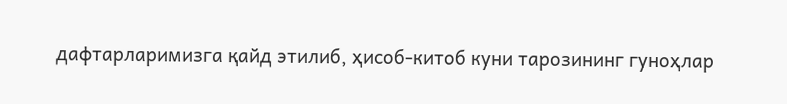дафтарларимизга қайд этилиб, ҳисоб-китоб куни тарозининг гуноҳлар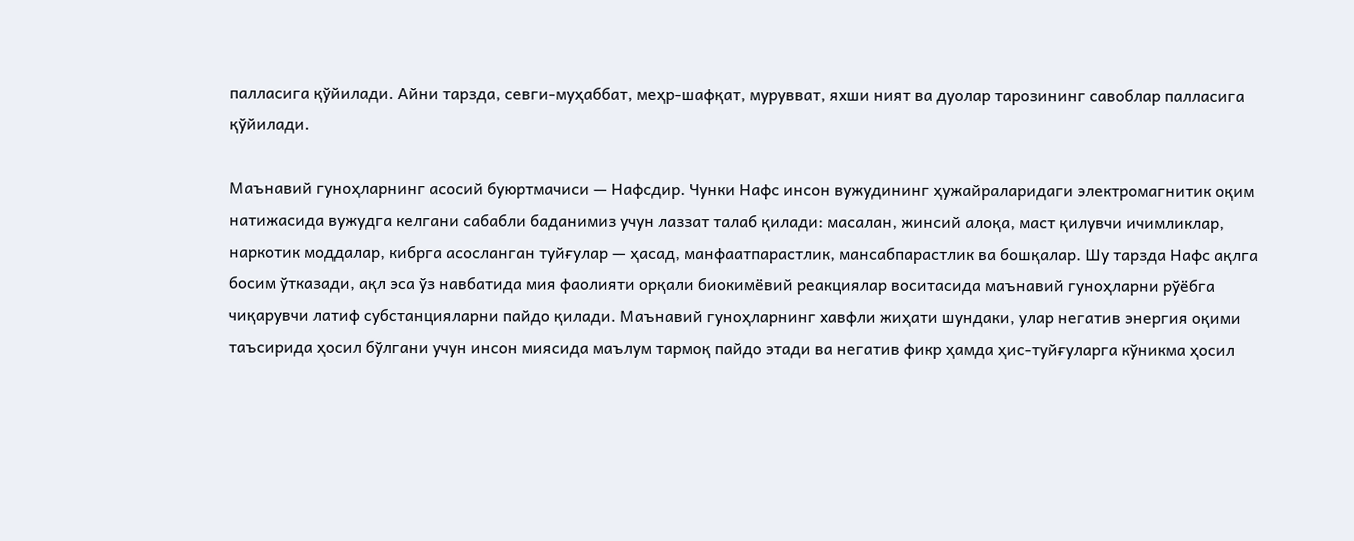палласига қўйилади. Айни тарзда, севги-муҳаббат, меҳр-шафқат, мурувват, яхши ният ва дуолар тарозининг савоблар палласига қўйилади.

Маънавий гуноҳларнинг асосий буюртмачиси — Нафсдир. Чунки Нафс инсон вужудининг ҳужайраларидаги электромагнитик оқим натижасида вужудга келгани сабабли баданимиз учун лаззат талаб қилади: масалан, жинсий алоқа, маст қилувчи ичимликлар, наркотик моддалар, кибрга асосланган туйғулар — ҳасад, манфаатпарастлик, мансабпарастлик ва бошқалар. Шу тарзда Нафс ақлга босим ўтказади, ақл эса ўз навбатида мия фаолияти орқали биокимёвий реакциялар воситасида маънавий гуноҳларни рўёбга чиқарувчи латиф субстанцияларни пайдо қилади. Маънавий гуноҳларнинг хавфли жиҳати шундаки, улар негатив энергия оқими таъсирида ҳосил бўлгани учун инсон миясида маълум тармоқ пайдо этади ва негатив фикр ҳамда ҳис-туйғуларга кўникма ҳосил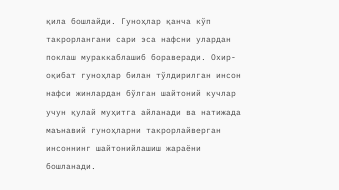қила бошлайди. Гуноҳлар қанча кўп такрорлангани сари эса нафсни улардан поклаш мураккаблашиб бораверади. Охир-оқибат гуноҳлар билан тўлдирилган инсон нафси жинлардан бўлган шайтоний кучлар учун қулай муҳитга айланади ва натижада маънавий гуноҳларни такрорлайверган инсоннинг шайтонийлашиш жараёни бошланади.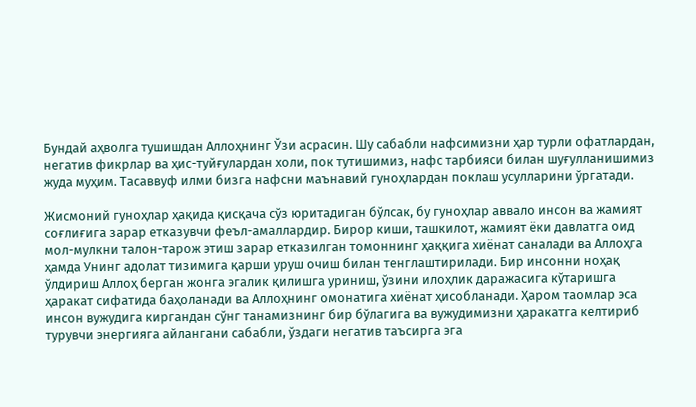Бундай аҳволга тушишдан Аллоҳнинг Ўзи асрасин. Шу сабабли нафсимизни ҳар турли офатлардан, негатив фикрлар ва ҳис-туйғулардан холи, пок тутишимиз, нафс тарбияси билан шуғулланишимиз жуда муҳим. Тасаввуф илми бизга нафсни маънавий гуноҳлардан поклаш усулларини ўргатади.

Жисмоний гуноҳлар ҳақида қисқача сўз юритадиган бўлсак, бу гуноҳлар аввало инсон ва жамият соғлиғига зарар етказувчи феъл-амаллардир. Бирор киши, ташкилот, жамият ёки давлатга оид мол-мулкни талон-тарож этиш зарар етказилган томоннинг ҳаққига хиёнат саналади ва Аллоҳга ҳамда Унинг адолат тизимига қарши уруш очиш билан тенглаштирилади. Бир инсонни ноҳақ ўлдириш Аллоҳ берган жонга эгалик қилишга уриниш, ўзини илоҳлик даражасига кўтаришга ҳаракат сифатида баҳоланади ва Аллоҳнинг омонатига хиёнат ҳисобланади. Ҳаром таомлар эса инсон вужудига киргандан сўнг танамизнинг бир бўлагига ва вужудимизни ҳаракатга келтириб турувчи энергияга айлангани сабабли, ўздаги негатив таъсирга эга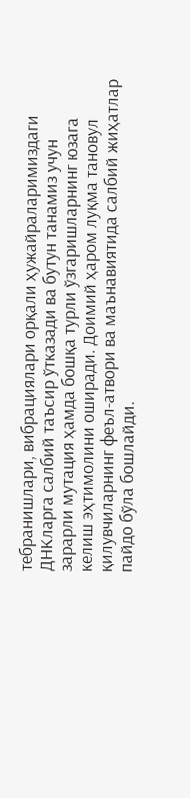тебранишлари, вибрациялари орқали ҳужайраларимиздаги ДНКларга салбий таъсир ўтказади ва бутун танамиз учун зарарли мутация ҳамда бошқа турли ўзгаришларнинг юзага келиш эҳтимолини оширади. Доимий ҳаром луқма тановул қилувчиларнинг феъл-атвори ва маънавиятида салбий жиҳатлар пайдо бўла бошлайди.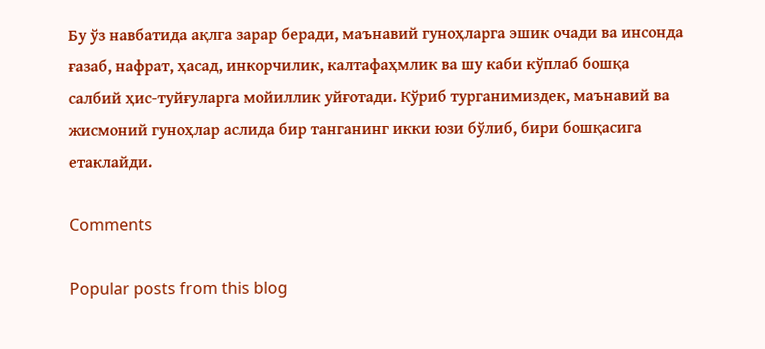Бу ўз навбатида ақлга зарар беради, маънавий гуноҳларга эшик очади ва инсонда ғазаб, нафрат, ҳасад, инкорчилик, калтафаҳмлик ва шу каби кўплаб бошқа салбий ҳис-туйғуларга мойиллик уйғотади. Кўриб турганимиздек, маънавий ва жисмоний гуноҳлар аслида бир танганинг икки юзи бўлиб, бири бошқасига етаклайди.

Comments

Popular posts from this blog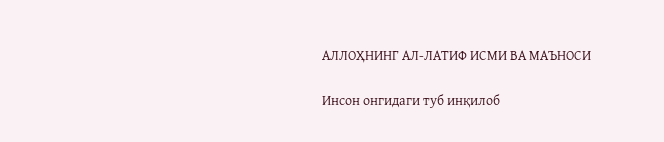АЛЛОҲНИНГ АЛ-ЛАТИФ ИСМИ ВА МАЪНОСИ

Инсон онгидаги туб инқилоб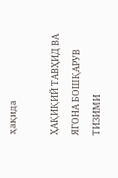ҳақида

ҲАҚИҚИЙ ТАВҲИД ВА ЯГОНА БОШҚАРУВ ТИЗИМИ